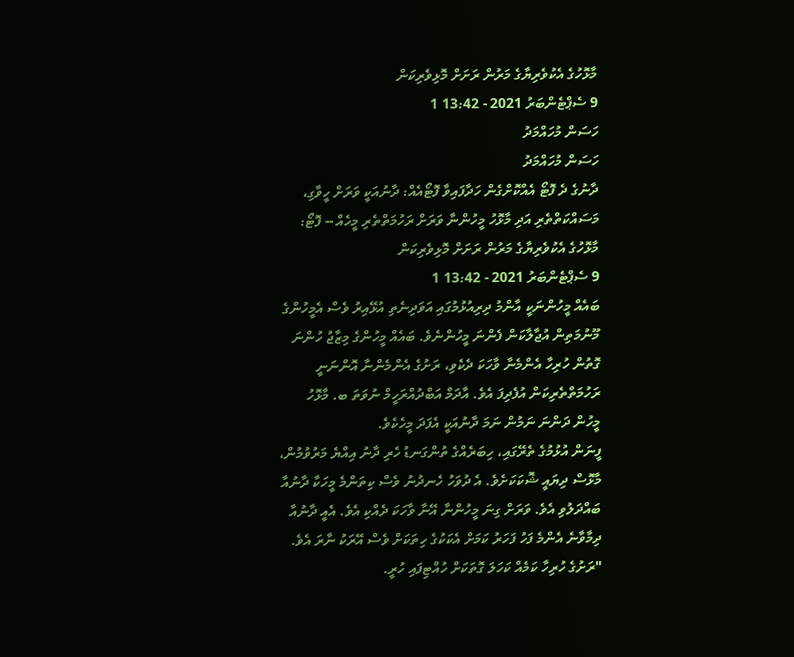މާޅޮހުގެ އެކުވެރިޔާގެ މަރުން ރަށަށް މޮޅިވެރިކަން
9 ސެޕްޓެންބަރު 2021 - 13:42 1
ހަސަން މުހައްމަދު
ހަސަން މުހައްމަދު
ދާނުގެ ދެ ފޮޓޯ އެއްކޮށްގެން ހަދާފައިވާ ފޮޓޯއެއް: ދާނުއަކީ ވަރަށް ހީވާގި، މަސައްކަތްތެރި އަދި މާޅޮހު މީހުންނާ ވަރަށް ރަހުމަތްތެރި މީހެއް -- ފޮޓޯ:
މާޅޮހުގެ އެކުވެރިޔާގެ މަރުން ރަށަށް މޮޅިވެރިކަން
9 ސެޕްޓެންބަރު 2021 - 13:42 1
ބައެއް މީހުންނަކީ އާންމު ދިރިއުޅުމުގައި އަވަދިނެތި އުޅޭއިރު ވެސް އެމީހުންގެ މޫނުމަތިން އުޖާލާކަން ފެންނަ މީހުންނެވެ. ބައެއް މީހުންގެ މިޒާޖު ހުންނަ ގޮތުން ހުރިހާ އެންމެނާ ވާހަކަ ދެކެވި، ރަށުގެ އެންމެންނާ އޮންނަނީ ރަހުމަތްތެރިކަން އުފެދިފަ އެވެ. އާދަމް އަބްދުއްރަހީމް ނުވަތަ ބ. މާޅޮހު މީހުން ދަންނަ ނަމުން ނަމަ ދާނުއަކީ އެފަދަ މީހެކެވެ.
ފީނަން އުޅުމުގެ ތެރޭގައި، ހިބަރެއްގެ ތުންގަނޑު ހެރި ދާނު އިއްޔެ މަރުވުމުން، މާޅޮސް ދިޔައީ ޝޮކަކަށެވެ. އެ ދުވަހު ހެނދުނު ވެސް ކިތަންމެ މީހަކާ ދާނުއާ ބައްދަލުވި އެވެ. ވަރަށް ގިނަ މީހުންނާ އޭނާ ވާހަކަ ދެއްކި އެވެ. އެއީ ދާނުއާ ދިމާވާނެ އެންމެ ފަހު ފަހަރު ކަމަށް އެކަކުގެ ހިތަކަށް ވެސް އޭރަކު ނާރަ އެވެ.
"ރަށުގެ ހުރިހާ ކަމެއް ކަހަލަ ގޮތަކަށް ހުއްޓިފައި ހުރީ.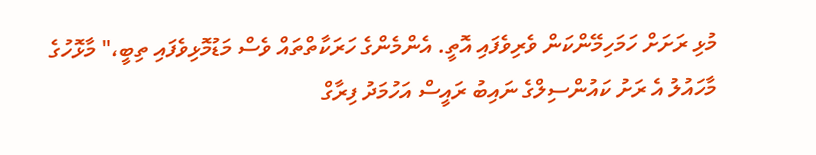މުޅި ރަށަށް ހަމަހިމޭންކަން ވެރިވެފައި އޮތީ. އެންމެންގެ ހަރަކާތްތައް ވެސް މަޑުމޮޅިވެފައި ތިބީ،" މާޅޮހުގެ މާހައުލު އެ ރަށު ކައުންސިލްގެ ނައިބު ރައީސް އަހުމަދު ފިރާގް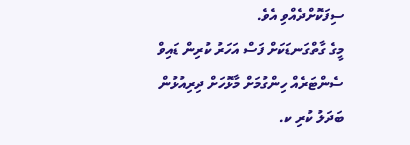ސިފަކޮށްދެއްވި އެވެ.
މީގެ ގާތްގަނޑަކަށް ފަސް އަހަރު ކުރިން ޑައިވް ސެންޓަރެއް ހިންގުމަށް މާޅޮހަށް ދިރިއުޅުން ބަދަލު ކުރި ކ.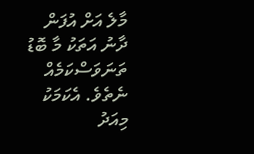މާލެ އަށް އުފަން ދާނު އަތަކު މާ ބޮޑު ތަނަވަސްކަމެއް ނެތެވެ. އެކަމަކު މިއަދު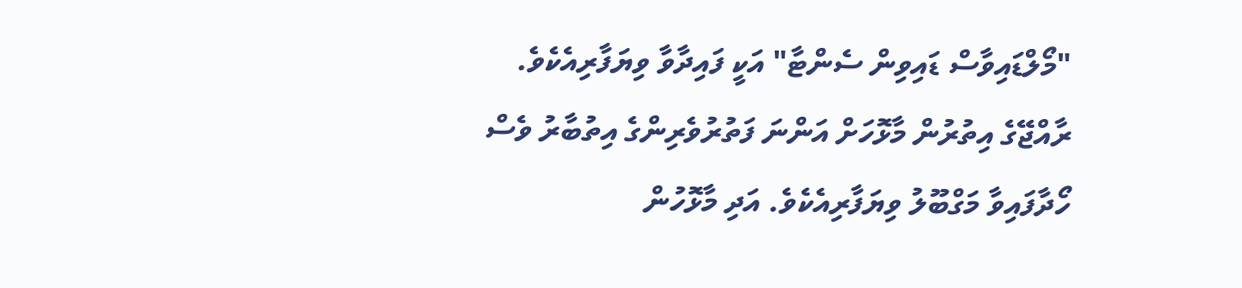"މޯލްޑައިވާސް ޑައިވިން ސެންޓާ" އަކީ ފައިދާވާ ވިޔަފާރިއެކެވެ. ރާއްޖޭގެ އިތުރުން މާޅޮހަށް އަންނަ ފަތުރުވެރިންގެ އިތުބާރު ވެސް ހޯދާފައިވާ މަގްބޫލު ވިޔަފާރިއެކެވެ. އަދި މާޅޮހުން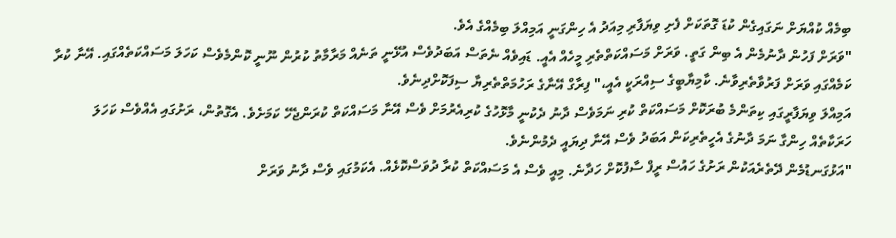ބިމެއް ކުއްޔަށް ނަގައިގެން ކުޑަ ގޮތަކަށް ފެށި ވިޔަފާރި މިއަދު އެ ހިންގަނީ އަމިއްލަ ބިމެއްގެ އެވެ.
"ވަރަށް ފަހުން ދާނުމެން އެ ބިން ގަތީ. ވަރަށް މަސައްކަތްތެރި މީހެއް އެއީ. ޑައިވެއް ނެތަސް އަބަދުވެސް އުޅޭނީ ތަނެއް މަރާމާތު ކުރުން ނޫނީ ކޮންމެވެސް ކަހަލަ މަސައްކަތެއްގައި. އޭނާ ކުރާ ކަމެއްގައި ވަރަށް ފަރުވާތެރިވާނެ. ކާމިޔާބީގެ ސިއްރަކީ އެއީ،" ފިރާގް އޭނާގެ ރަހުމަތްތެރިޔާ ސިފަކޮށްދިނެވެ.
އަމިއްލަ ވިޔަފާރީގައި ކިތަންމެ ބުރަކޮށް މަސައްކަތް ކުރި ނަމަވެސް ދާނު ދެކުނީ މާޅޮހުގެ ކުރިއެރުމަށް ވެސް އޭނާ މަސައްކަތް ކުރަންޖެހޭ ކަމަށެވެ. އެގޮތުން، ރަށުގައި އެއްވެސް ކަހަލަ ހަރަކާތެއް ހިންގާ ނަމަ ދާނުގެ އެހީތެރިކަން އަބަދު ވެސް އޭނާ ދިޔައީ ދެމުންނެވެ.
"އަޅުގަނޑުމެން ދޭތެރެއަކުން ރަށުގެ ހައުސް ރީފް ސާފުކޮށް ހަދާނެ. މިއީ ވެސް އެ މަސައްކަތް ކުރާ ދުވަސްކޮޅެއް. އެކަމުގައި ވެސް ދާނު ވަރަށް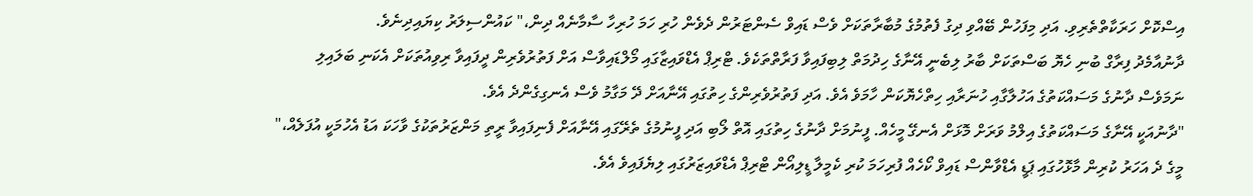އިސްކޮށް ހަރަކާތްތެރިވި. އަދި މިފަހުން ބޭއްވި ދިގު ފެތުމުގެ މުބާރާތަކަށް ވެސް ޑައިވް ސެންޓަރުން ދެވެން ހުރި ހަމަ ހުރިހާ ސާމާނެއް ދިން،" ކައުންސިލަރު ކިޔައިދިނެވެ.
ދާނުއާމެދު ފިރާގް ބުނި ހެޔޮ ބަސްތަކަށް ބާރު ލިބެނީ އޭނާގެ ހިދުމަތް ލިބިފައިވާ ފަރާތްތަކެވެ. ޓްރިޕް އެޑްވައިޒާގައި މޯލްޑައިވާސް އަށް ފަތުރުވެރިން ދީފައިވާ ރިވިއުތަކަށް އެކަނި ބަލައިލި ނަމަވެސް ދާނުގެ މަސައްކަތުގެ އަހުލާގާއި ހުނަރާއި ހިތްހެޔޮކަން ހާމަވެ އެވެ. އަދި ފަތުރުވެރިންގެ ހިތުގައި އޭނާއަށް ދޭ މަގާމު ވެސް އެނގިގެންދެ އެވެ.
"ދާނުއަކީ އޭނާގެ މަސައްކަތުގެ އިލްމު ވަރަށް މޮޅަށް އެނގޭ މީހެއް. ފީނުމަށް ދާނުގެ ހިތުގައި އޮތް ލޯބި އަދި ފީނުމުގެ ތެރޭގައި އޭނާއަށް ފެނިފައިވާ ރީތި މަންޒަރުތަކުގެ ވާހަކަ އަޑު އެހުމަކީ އުފަލެއް،" މީގެ ދެ އަހަރު ކުރިން މާޅޮހުގައި ޕަޑީ އެޑްވާންސް ޑައިވް ކޯހެއް ފުރިހަމަ ކުރި ކެމީލާ ޑީލިއޯން ޓްރިޕް އެޑްވައިޒަރުގައި ލިޔެފައިވެ އެވެ.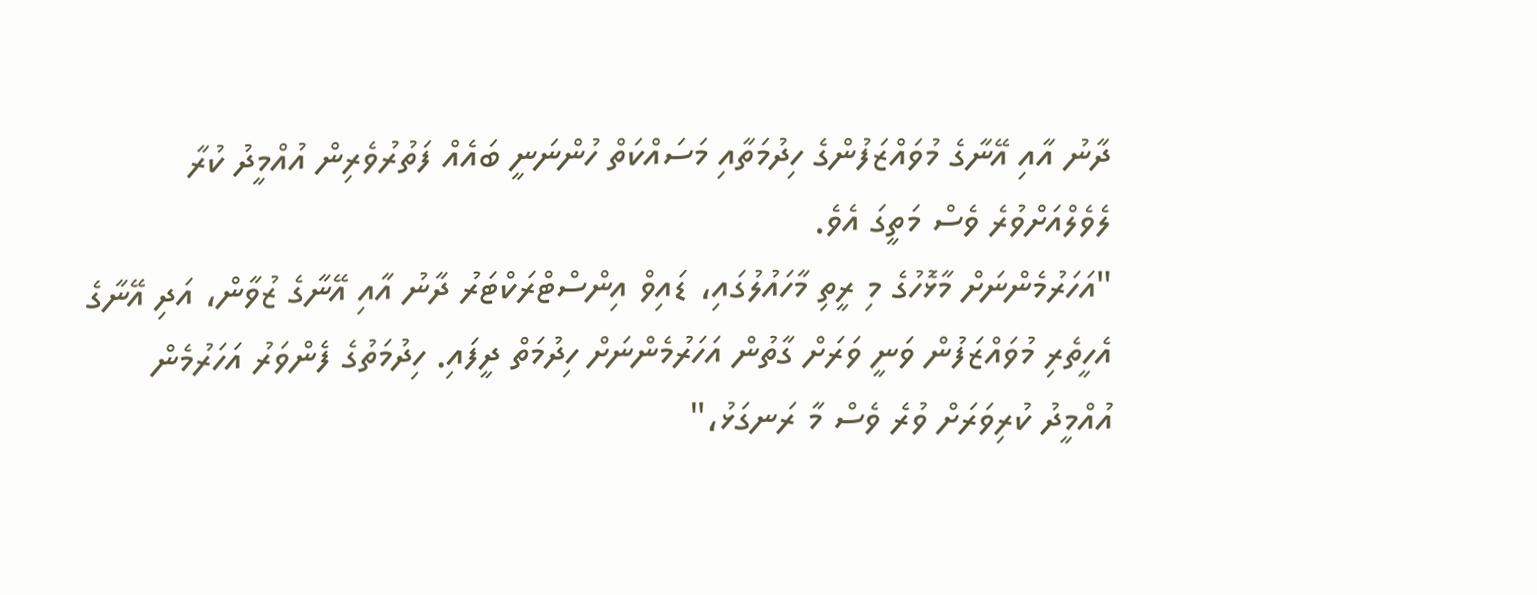ދާނު އާއި އޭނާގެ މުވައްޒަފުންގެ ހިދުމަތާއި މަސައްކަތް ހުންނަނީ ބައެއް ފަތުރުވެރިން އުއްމީދު ކުރާ ލެވެލްއަށްވުރެ ވެސް މަތީގަ އެވެ.
"އަހަރުމެންނަށް މާޅޮހުގެ މި ރީތި މާހައުލުގައި، ޑައިވް އިންސްޓްރަކްޓަރު ދާނު އާއި އޭނާގެ ޒުވާން، އަދި އޭނާގެ އެހީތެރި މުވައްޒަފުން ވަނީ ވަރަށް ގާތުން އަހަރުމެންނަށް ހިދުމަތް ދީފައި. ހިދުމަތުގެ ފެންވަރު އަހަރުމެން އުއްމީދު ކުރިވަރަށް ވުރެ ވެސް މާ ރަނގަޅު،"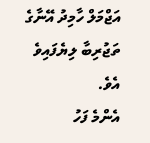އަޖްމަލް ހާމިދު އޭނާގެ ތަޖުރިބާ ލިޔެފައިވެ އެވެ.
އެންމެ ފަހު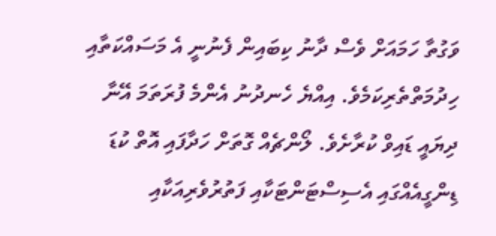ވަގުތާ ހަމައަށް ވެސް ދާނު ކިބައިން ފެނުނީ އެ މަސައްކަތާއި ހިދުމަތްތެރިކަމެވެ. އިއްޔެ ހެނދުނު އެންމެ ފުރަތަމަ އޭނާ ދިޔައީ ޑައިވް ކުރާށެވެ. ލޯންޗެއް ގޮތަށް ހަދާފައި އޮތް ކުޑަ ޑިންގީއެއްގައި އެސިސްޓަންޓަކާއި ފަތުރުވެރިއަކާއި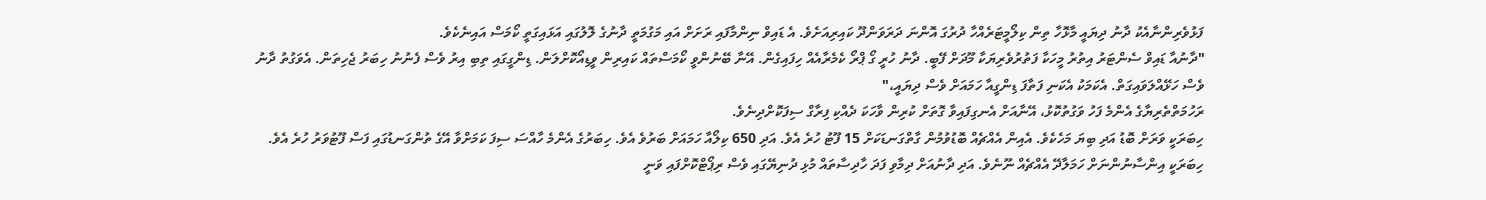ފަޅުވެރިންނާއެކު ދާނު ދިޔައީ މާޅޮހާ ތިން ކިލޯމީޓަރެއްހާ ދުރުގަ އޮންނަ ދަރަވަންދޫ ކައިރިއަށެވެ. އެ ޑައިވް ނިންމާފައި ރަށަށް އައި މަގުމަތީ ދާނުގެ ލޮލުގައި އަޅައިގަތީ ކޯމަސް އައިނެކެވެ.
"ދާނުއާ ޑައިވް ސެންޓަރު އިތުރު މީހަކާ ފަތުރުވެރިޔަކާ މޫދަށް ފޭބީ. ދާނު ހުރީ ގޯ ޕްރޯ ކެމެރާއެއް ހިފައިގެން. އޭނާ ބޭނުންވީ ކޯމަސްތައް ކައިރިން ވީޑިއޯކޮށްލަން. ޑިންގީގައި ތިބި އިރު ވެސް ފެނުނު ހިބަރު ޖެހިތަން. އެވަގުތު ދާނު ވެސް ހަޅޭއްލަވައިގަތް. އެކަމަކު އެކަނި ފަތާފަ ޑިންގީއާ ހަމައަށް ވެސް ދިޔައީ،"
ރަހުމަތްތެރިޔާގެ އެންމެ ފަހު ވަގުތުކޮޅު، އޭނާއަށް އެނގިފައިވާ ގޮތަށް ކުރިން ވާހަކަ ދެއްކި ފިރާގް ސިފަކޮށްދިނެވެ.
ހިބަރަކީ ވަރަށް ބޮޑު އަދި ބިޔަ މަހެކެވެ. އެއިން އެއްޗެއް ބޮޑުވުމުން ގާތްގަނޑަކަށް 15 ފޫޓު ހުރެ އެވެ. އަދި 650 ކިލޯއާ ހަމައަށް ބަރުވެ އެވެ. ހިބަރުގެ އެންމެ ހާއްސަ ސިފަ ކަމަށްވާ އޭގެ ތުންގަނޑުގައި ފަސް ފޫޓުވަރު ހުރެ އެވެ. ހިބަރަކީ އިންސާނުންނަށް ހަމަލާދޭ އެއްޗެއް ނޫނެވެ. އަދި ދާނުއަށް ދިމާވި ފަދަ ހާދިސާތައް މުޅި ދުނިޔޭގައި ވެސް ރިޕޯޓްކޮށްފައި ވަނީ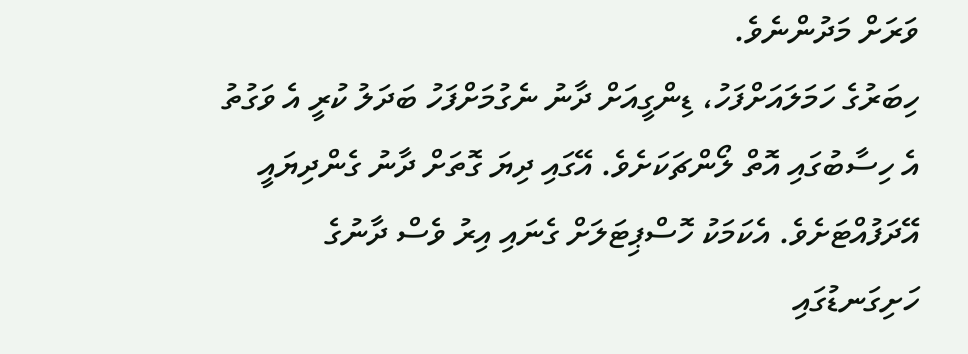ވަރަށް މަދުންނެވެ.
ހިބަރުގެ ހަމަލައަށްފަހު، ޑިންގީއަށް ދާނު ނެގުމަށްފަހު ބަދަލު ކުރީ އެ ވަގުތު އެ ހިސާބުގައި އޮތް ލޯންޗަކަށެވެ. އޭގައި ދިޔަ ގޮތަށް ދާނު ގެންދިޔައީ އޭދަފުއްޓަށެވެ. އެކަމަކު ހޮސްޕިޓަލަށް ގެނައި އިރު ވެސް ދާނުގެ ހަށިގަނޑުގައި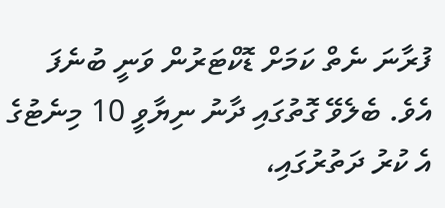ފުރާނަ ނެތް ކަމަށް ޑޮކްޓަރުން ވަނީ ބުނެފަ އެވެ. ބެލެވޭ ގޮތުގައި ދާނު ނިޔާވީ 10 މިނެޓުގެ އެ ކުރު ދަތުރުގައި،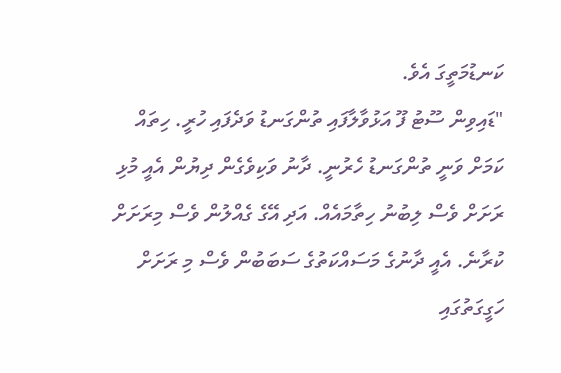ކަނޑުމަތީގަ އެވެ.
"ޑައިވިން ސޫޓު ފޫ އަޅުވާލާފައި ތުންގަނޑު ވަދެފައި ހުރީ. ހިތައް ކަމަށް ވަނީ ތުންގަނޑު ހެރުނީ. ދާނު ވަކިވެގެން ދިޔުން އެއީ މުޅި ރަށަށް ވެސް ލިބުނު ހިތާމައެއް. އަދި އޭގެ ގެއްލުން ވެސް މިރަށަށް ކުރާނެ. އެއީ ދާނުގެ މަސައްކަތުގެ ސަބަބުން ވެސް މި ރަށަށް ހަގީގަތުގައި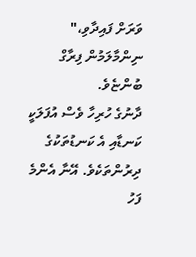ވަރަށް ފައިދާވި،" ނިންމާލަމުން ފިރާގް ބުންޏެވެ.
ދާނުގެ ހުރިހާ ވެސް އުފަލަކީ ކަނޑާއި އެ ކަނޑުތަކުގެ ދިރުންތަކެވެ. އޭނާ އެންމެ ފަހު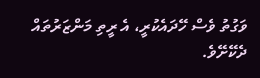ވަގުތު ވެސް ހޭދައެކުރީ، އެ ރީތި މަންޒަރުތައް ދެކޭށޭވެ.